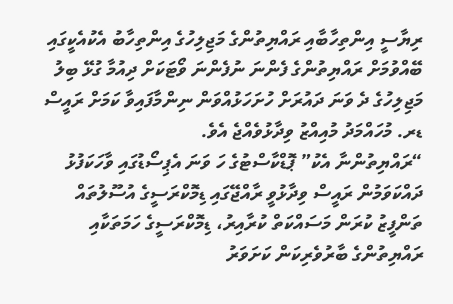ރިޔާސީ އިންތިހާބާއި ރައްޔިތުންގެ މަޖިލިހުގެ އިންތިހާބު އެކުއެކީގައި ބޭއްވުމަށް ރައްޔިތުންގެ ފެންނަ ނުފެންނަ ވޯޓަކަށް ދިއުމާ ގުޅޭ ބިލު މަޖިލިހުގެ ދެ ވަނަ ދައުރަށް ހުށަހަޅުއްވަން ނިންމާފައިވާ ކަމަށް ރައީސް ޑރ. މުހައްމަދު މުއިއްޒު ވިދާޅުވެއްޖެ އެވެ.
“ރައްޔިތުންނާ އެކު” ޕޮޑްކާސްޓުގެ ހަ ވަނަ އެޕިސޯޑުގައި ވާހަކަފުޅު ދައްކަވަމުން ރައީސް ވިދާޅުވީ ރާއްޖޭގައި ޑިމޮކްރަސީގެ އުސޫލުތައް ތަންފީޒު ކުރަން މަސައްކަތް ކުރާއިރު، ޑިމޮކްރަސީގެ ހަމަތަކާއި ރައްޔިތުންގެ ބާރުވެރިކަން ކަށަވަރު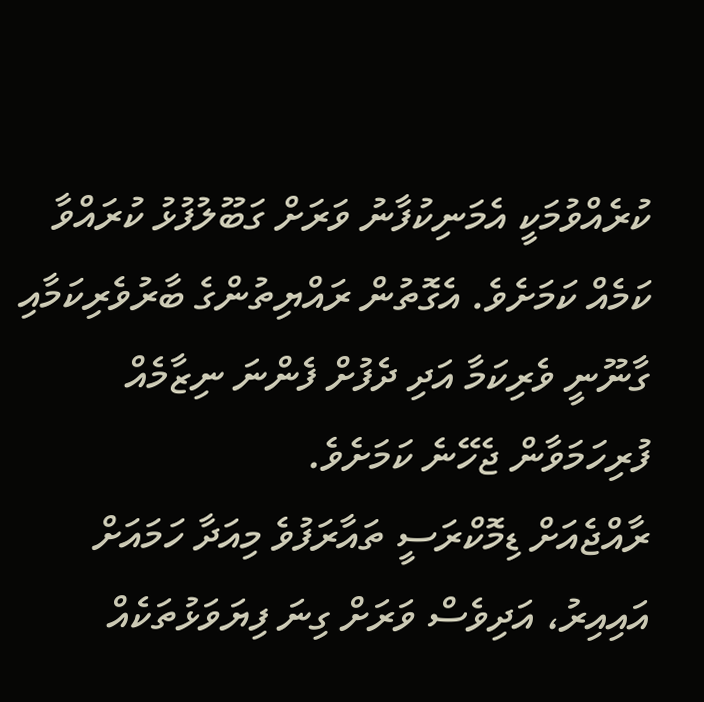ކުރެއްވުމަކީ އެމަނިކުފާނު ވަރަށް ގަބޫލުފުޅު ކުރައްވާ ކަމެއް ކަމަށެވެ. އެގޮތުން ރައްޔިތުންގެ ބާރުވެރިކަމާއި ގާނޫނީ ވެރިކަމާ އަދި ދެފުށް ފެންނަ ނިޒާމެއް ފުރިހަމަވާން ޖެހޭނެ ކަމަށެވެ.
ރާއްޖެއަށް ޑިމޮކްރަސީ ތައާރަފުވެ މިއަދާ ހަމައަށް އައިއިރު، އަދިވެސް ވަރަށް ގިނަ ފިޔަވަޅުތަކެއް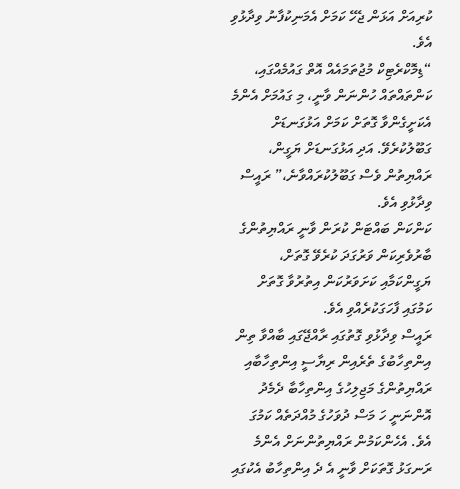ކުރިއަށް އަޅަން ޖެހޭ ކަމަށް އެމަނިކުފާނު ވިދާޅުވި އެވެ.
“ޑިމޮކްރެޓިކް މުޖުތަމައެއް އޮތް ގައުމެއްގައި، ކަންތައްތައް ހުންނަން ވާނީ، މި ގައުމަށް އެންމެ އެކަށީގެންވާ ގޮތަށް ކަމަށް އަޅުގަނޑަށް ގަބޫލުކުރެވޭ. އަދި އަޅުގަނޑަށް ޔަގީން، ރައްޔިތުން ވެސް ގަބޫލުކުރައްވާނެ،” ރައީސް ވިދާޅުވި އެވެ.
ކަންކަން ބައްޓަން ކުރަން ވާނީ ރައްޔިތުންގެ ބާރުވެރިކަން ވަރުގަދަ ކުރެވޭ ގޮތަށް، ޔަގީންކަމާއި ކަށަވަރުކަން އިތުރުވާ ގޮތަށް ކަމުގައި ފާހަގަކުރެއްވި އެވެ.
ރައީސް ވިދާޅުވި ގޮތުގައި ރާއްޖޭގައި ބާއްވާ ތިން އިންތިހާބުގެ ތެރެއިން ރިޔާސީ އިންތިހާބާއި ރައްޔިތުންގެ މަޖިލިހުގެ އިންތިހާބާ ދެމެދު އޮންނަނީ ހަ މަސް ދުވަހުގެ މުއްދަތެއް ކަމުގަ އެވެ. އެހެންކަމުން ރައްޔިތުންނަށް އެންމެ ރަނގަޅު ގޮތަކަށް ވާނީ އެ ދެ އިންތިހާބު އެކުގައި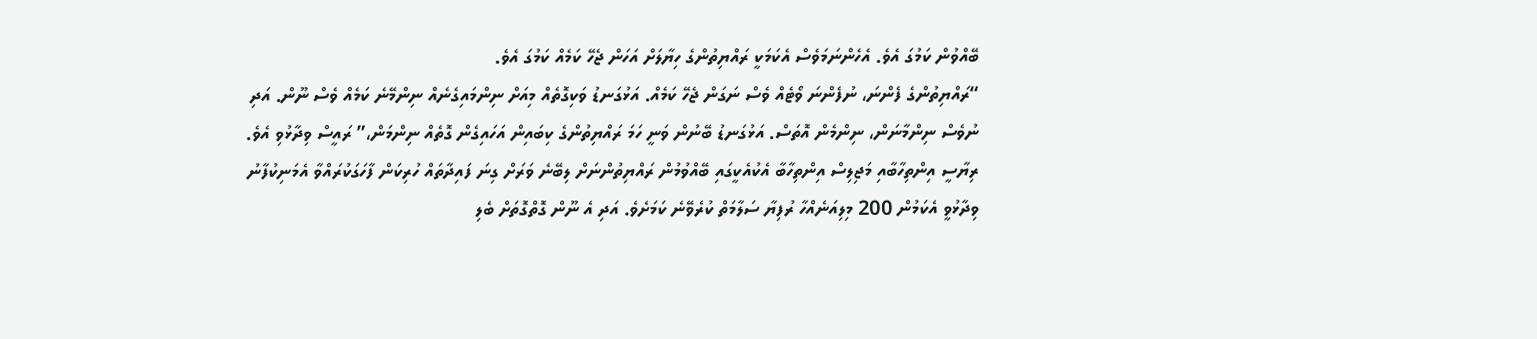ބޭއްވުން ކަމުގަ އެވެ. އެހެންނަމަވެސް އެކަމަކީ ރައްޔިތުންގެ ހިޔާލަށް އަހަން ޖެހޭ ކަމެއް ކަމުގަ އެވެ.
“ރައްޔިތުންގެ ފެންނަ، ނުފެންނަ ވޯޓެއް ވެސް ނަގަން ޖެހޭ ކަމެއް. އަޅުގަނޑު ވަކިގޮތެއް މިއަށް ނިންމައިގެނެއް ނިންމޭނެ ކަމެއް ވެސް ނޫން. އަދި ނުވެސް ނިންމާނަން، ނިންމެން އޮތަސް. އަޅުގަނޑު ބޭނުން ވަނީ ހަމަ ރައްޔިތުންގެ ކިބައިން އަހައިގެން ގޮތެއް ނިންމަން،” ރައީސް ވިދާޅުވި އެވެ.
ރިޔާސީ އިންތިހާބާއި މަޖިލިސް އިންތިހާބާ އެކުއެކީގައި ބޭއްވުމުން ރައްޔިތުންނަށް ލިބޭނެ ވަރަށް ގިނަ ފައިދާތައް ހުރިކަން ފާހަގަކުރައްވާ އެމަނިކުފާނު ވިދާޅުވީ އެކަމުން 200 މިލިއަނެއްހާ ރުފިޔާ ސަލާމަތް ކުރެވޭނެ ކަމަށެވެ. އަދި އެ ނޫން ގޮތްގޮތަށް ބެލި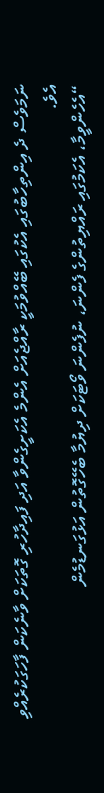ނަމަވެސް ދެ އިންތިހާބުގައި އެކުގައި ބޭއްވުމަކީ ރާއްޖެއަށް އެންމެ އެކަށީގެންވާ އަދި ފައިދާހުރި ގޮތަކަށް ވާނެކަން ފާހަގަކުރެއްވި އެވެ.
“އެހެންވީމާ، އެކަމުގައި ރައްޔިތުންގެ ފެންނަ، ނުފެންނަ ވޯޓަކަށް ދިޔުމާ ބެހޭގޮތުން އަޅުގަނޑުމެން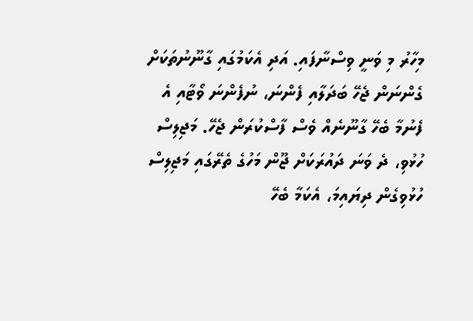މިހާރު މި ވަނީ ވިސްނާފައި. އަދި އެކަމުގައި ގާނޫނުތަކަށް ގެންނަން ޖެހޭ ބަދަލާއި ފެންނަ، ނުފެންނަ ވޯޓާއި އެ ފެނުމާ ބެހޭ ގާނޫނެއް ވެސް ފާސްކުރަން ޖެހޭ. މަޖިލިސް ހުޅުވި، ދެ ވަނަ ދައުރަކަށް ޖޫން މަހުގެ ތެރޭގައި މަޖިލިސް ހުޅުވިގެން ދިޔައިމަ، އެކަމާ ބެހޭ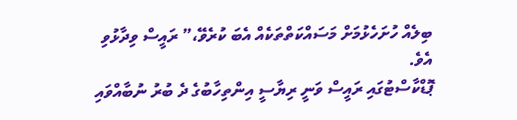ބިލެއް ހުށަހެޅުމަށް މަސައްކަތްތަކެއް އެބަ ކުރެވޭ،” ރައީސް ވިދާޅުވި އެވެ.
ޕޮޑްކާސްޓުގައި ރައީސް ވަނީ ރިޔާސީ އިންތިހާބުގެ ދެ ބުރު ނުބާއްވައި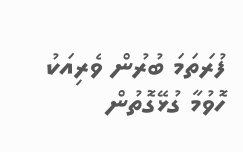ފުރަތަމަ ބުރުން ވެރިއަކު ހޮވުމާ ގުޅޭގޮތުން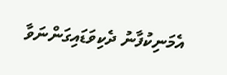އެމަނިކުފާނު ދެކިވަޑައިގަންނަވާ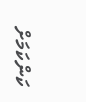ކަންކަމަށް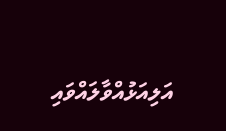އަލިއަޅުއްވާލައްވައި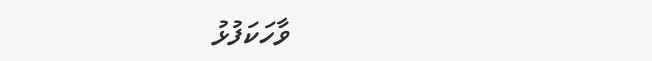ވާހަކަފުޅު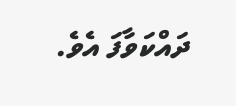ދައްކަވާފަ އެވެ.